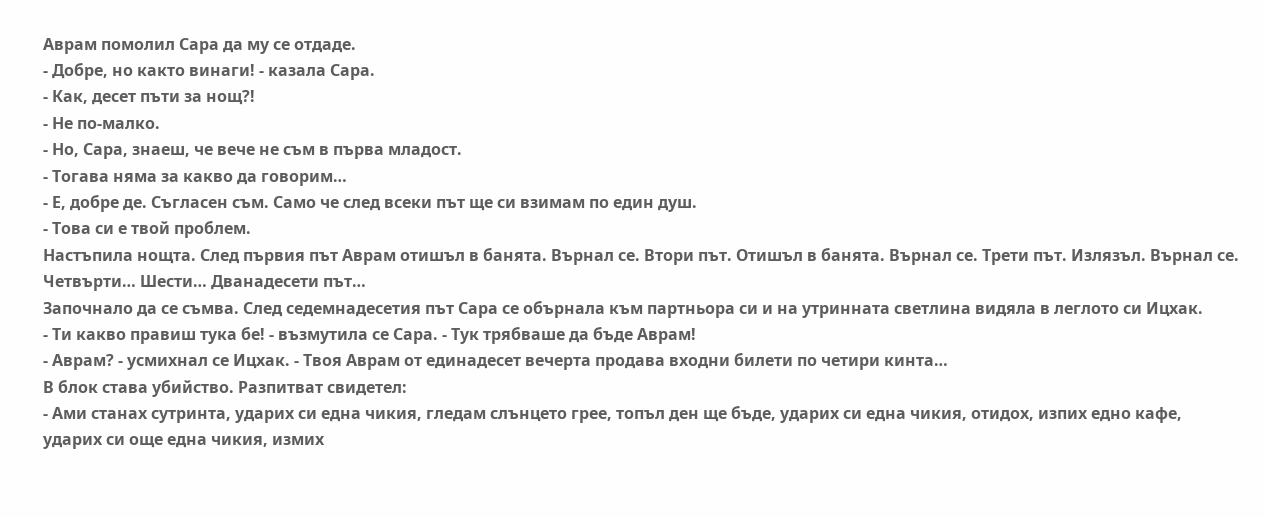Аврам помолил Сара да му се отдаде.
- Добре, но както винаги! - казала Сара.
- Как, десет пъти за нощ?!
- Не по-малко.
- Но, Сара, знаеш, че вече не съм в първа младост.
- Тогава няма за какво да говорим…
- Е, добре де. Съгласен съм. Само че след всеки път ще си взимам по един душ.
- Това си е твой проблем.
Настъпила нощта. След първия път Аврам отишъл в банята. Върнал се. Втори път. Отишъл в банята. Върнал се. Трети път. Излязъл. Върнал се. Четвърти… Шести… Дванадесети път…
Започнало да се съмва. След седемнадесетия път Сара се обърнала към партньора си и на утринната светлина видяла в леглото си Ицхак.
- Ти какво правиш тука бе! - възмутила се Сара. - Тук трябваше да бъде Аврам!
- Аврам? - усмихнал се Ицхак. - Твоя Аврам от единадесет вечерта продава входни билети по четири кинта…
В блок става убийство. Разпитват свидетел:
- Ами станах сутринта, ударих си една чикия, гледам слънцето грее, топъл ден ще бъде, ударих си една чикия, отидох, изпих едно кафе, ударих си още една чикия, измих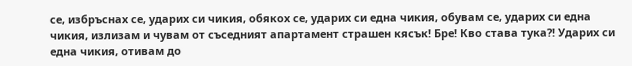се, избръснах се, ударих си чикия, обякох се, ударих си една чикия, обувам се, ударих си една чикия, излизам и чувам от съседният апартамент страшен кясък! Бре! Кво става тука?! Ударих си една чикия, отивам до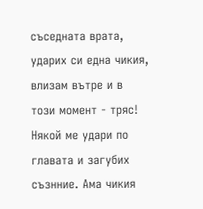съседната врата, ударих си една чикия, влизам вътре и в този момент - тряс! Някой ме удари по главата и загубих съзнние. Ама чикия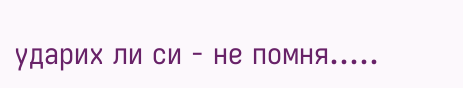ударих ли си - не помня.....